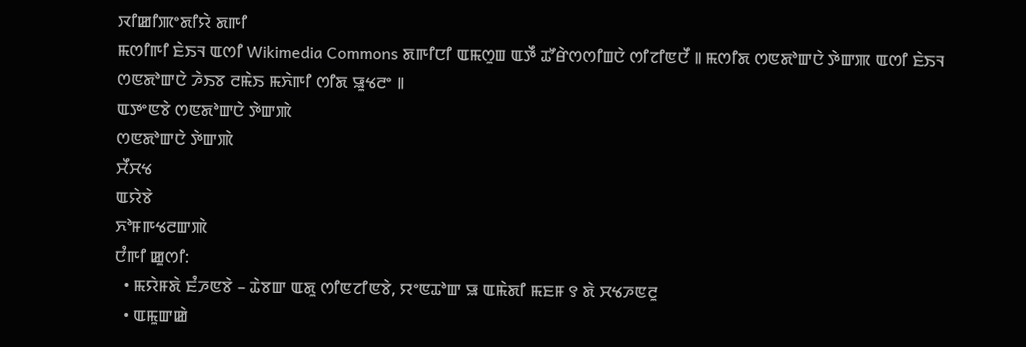ꯋꯤꯀꯤꯄꯦꯗꯤꯌꯥ ꯗꯒꯤ
ꯃꯁꯤꯒꯤ ꯐꯥꯏꯜ ꯑꯁꯤ Wikimedia Commons ꯗꯒꯤꯅꯤ ꯑꯃꯁꯨꯡ ꯑꯇꯩ ꯊꯧꯔꯥꯁꯁꯤꯡꯅꯥ ꯁꯤꯖꯤꯟꯅꯩ ꯫ ꯃꯁꯤꯗ ꯁꯟꯗꯣꯛꯅꯥ ꯇꯥꯛꯄ ꯑꯁꯤ ꯐꯥꯏꯜ ꯁꯟꯗꯣꯛꯅꯥ ꯍꯥꯏꯕ ꯂꯃꯥꯏ ꯃꯈꯥꯒꯤ ꯁꯤꯗ ꯎꯨꯠꯂꯦ ꯫
ꯑꯇꯦꯟꯕꯥ ꯁꯟꯗꯣꯛꯅꯥ ꯇꯥꯛꯄꯥ
ꯁꯟꯗꯣꯛꯅꯥ ꯇꯥꯛꯄꯥ
ꯆꯩꯆꯠ
ꯑꯌꯥꯕꯥ
ꯈꯣꯝꯒꯠꯂꯛꯄꯥ
ꯅꯪꯒꯤ ꯀꯨꯁꯤ:
  • ꯃꯌꯥꯝꯗꯥ ꯐꯪꯍꯟꯕꯥ – ꯊꯥꯕꯛ ꯑꯗꯨ ꯁꯤꯟꯖꯤꯟꯕꯥ, ꯌꯦꯟꯊꯣꯛ ꯎ ꯑꯃꯥꯗꯤ ꯃꯐꯝ ꯱ ꯗꯥ ꯆꯠꯍꯟꯂꯨ
  • ꯑꯃꯨꯛꯀꯥ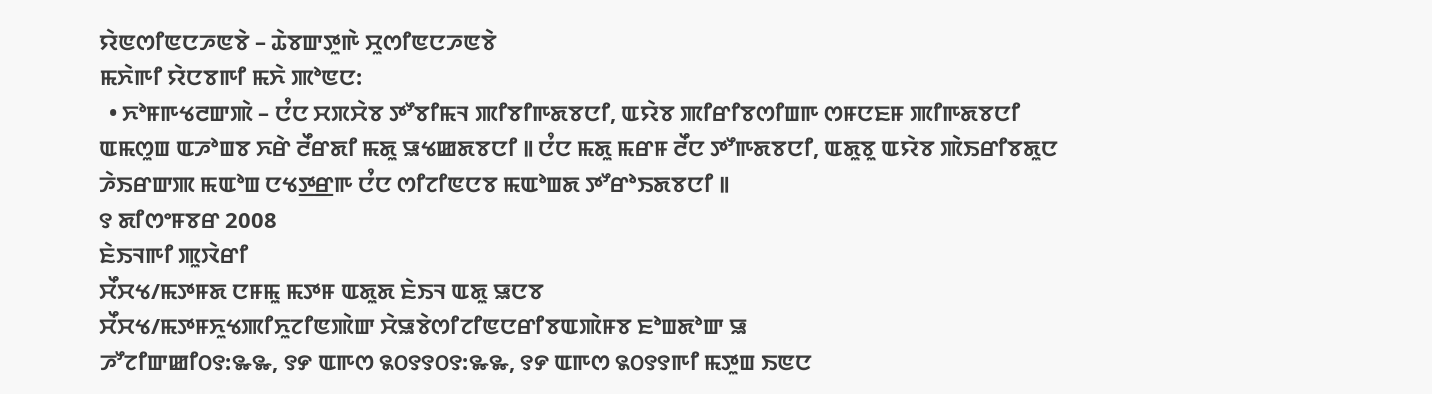ꯌꯥꯟꯁꯤꯟꯅꯍꯟꯕꯥ – ꯊꯥꯕꯛꯇꯨꯒꯥ ꯆꯨꯁꯤꯟꯅꯍꯟꯕꯥ
ꯃꯈꯥꯒꯤ ꯌꯥꯅꯕꯒꯤ ꯃꯈꯥ ꯄꯣꯟꯅ:
  • ꯈꯣꯝꯒꯠꯂꯛꯄꯥ – ꯅꯪꯅ ꯆꯞꯆꯥꯕ ꯇꯧꯕꯤꯃꯜ ꯄꯤꯕꯤꯒꯗꯕꯅꯤ, ꯑꯌꯥꯕ ꯄꯤꯔꯤꯕꯁꯤꯡꯒ ꯁꯝꯅꯐꯝ ꯄꯤꯒꯗꯕꯅꯤ ꯑꯃꯁꯨꯡ ꯑꯍꯣꯡꯕ ꯈꯔꯥ ꯂꯩꯔꯗꯤ ꯃꯗꯨ ꯎꯠꯀꯗꯕꯅꯤ ꯫ ꯅꯪꯅ ꯃꯗꯨ ꯃꯔꯝ ꯂꯩꯅ ꯇꯧꯒꯗꯕꯅꯤ, ꯑꯗꯨꯕꯨ ꯑꯌꯥꯕ ꯄꯥꯏꯔꯤꯕꯗꯨꯅ ꯍꯥꯏꯔꯛꯄ ꯃꯑꯣꯡ ꯅꯠꯇ꯭ꯔꯒ ꯅꯪꯅ ꯁꯤꯖꯤꯟꯅꯕ ꯃꯑꯣꯡꯗ ꯇꯧꯔꯣꯏꯗꯕꯅꯤ ꯫
꯱ ꯗꯤꯁꯦꯝꯕꯔ 2008
ꯐꯥꯏꯜꯒꯤ ꯄꯨꯋꯥꯔꯤ
ꯆꯩꯆꯠ/ꯃꯇꯝꯗ ꯅꯝꯃꯨ ꯃꯇꯝ ꯑꯗꯨꯗ ꯐꯥꯏꯜ ꯑꯗꯨ ꯎꯅꯕ
ꯆꯩꯆꯠ/ꯃꯇꯝꯈꯨꯠꯄꯤꯈꯨꯖꯤꯟꯄꯥꯛ ꯆꯥꯎꯕꯥꯁꯤꯖꯤꯟꯅꯔꯤꯕꯑꯄꯥꯝꯕ ꯐꯣꯡꯗꯣꯛ ꯎ
ꯍꯧꯖꯤꯛꯀꯤ꯰꯱:꯳꯳, ꯱꯸ ꯑꯒꯁ ꯲꯰꯱꯱꯰꯱:꯳꯳, ꯱꯸ ꯑꯒꯁ ꯲꯰꯱꯱ꯒꯤ ꯃꯇꯨꯡ ꯏꯟꯅ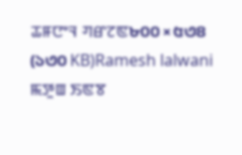ꯊꯝꯅꯦꯜ ꯚꯔꯖꯟ৮০০ × ৫৩৪ (১৩০ KB)Ramesh lalwani
ꯃꯇꯨꯡ ꯏꯟꯕ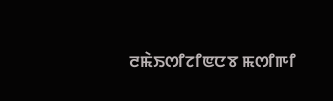ꯂꯃꯥꯏꯁꯤꯖꯤꯟꯅꯕ ꯃꯁꯤꯒꯤ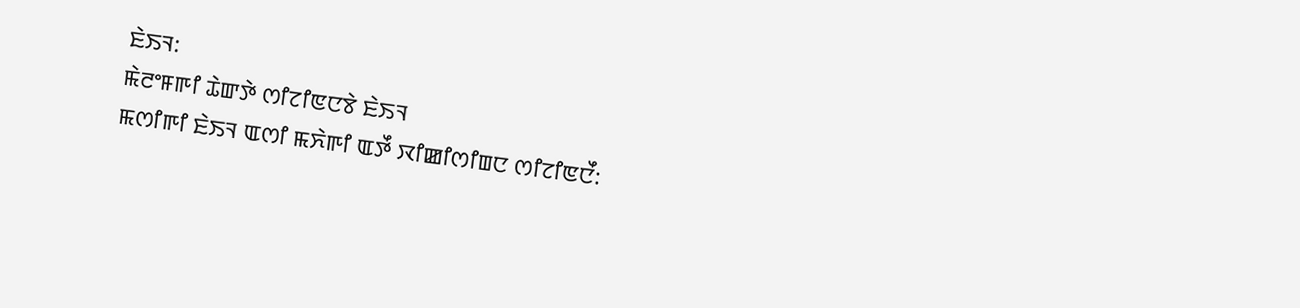ꯐꯥꯏꯜ:
ꯃꯥꯂꯦꯝꯒꯤ ꯊꯥꯛꯇꯥ ꯁꯤꯖꯤꯟꯅꯕꯥ ꯐꯥꯏꯜ
ꯃꯁꯤꯒꯤ ꯐꯥꯏꯜ ꯑꯁꯤ ꯃꯈꯥꯒꯤ ꯑꯇꯩ ꯋꯤꯀꯤꯁꯤꯡꯅ ꯁꯤꯖꯤꯟꯅꯩ: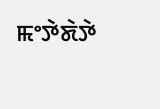ꯃꯦꯇꯥꯗꯥꯇꯥ